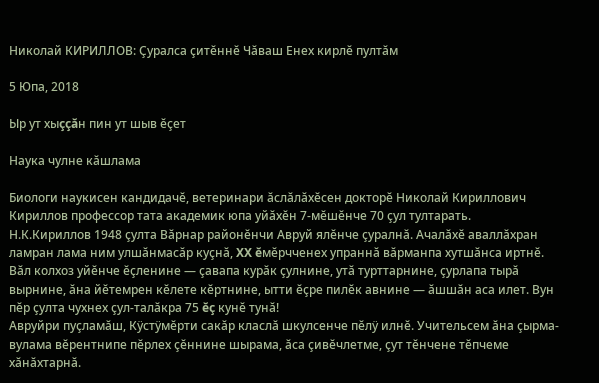Николай КИРИЛЛОВ: Çуралса çитĕннĕ Чăваш Енех кирлĕ пултăм

5 Юпа, 2018

Ыр ут хыççăн пин ут шыв ĕçет

Наука чулне кăшлама

Биологи наукисен кандидачĕ, ветеринари ăслăлăхĕсен докторĕ Николай Кириллович Кириллов профессор тата академик юпа уйăхĕн 7-мĕшĕнче 70 çул тултарать.
Н.К.Кириллов 1948 çулта Вăрнар районĕнчи Авруй ялĕнче çуралнă. Ачалăхĕ аваллăхран ламран лама ним улшăнмасăр куçнă, XX ĕмĕрчченех упраннă вăрманпа хутшăнса иртнĕ. Вăл колхоз уйĕнче ĕçленине — çавапа курăк çулнине, утă турттарнине, çурлапа тырă вырнине, ăна йĕтемрен кĕлете кĕртнине, ытти ĕçре пилĕк авнине — ăшшăн аса илет. Вун пĕр çулта чухнех çул-талăкра 75 ĕç кунĕ тунă!
Авруйри пуçламăш, Кÿстÿмĕрти сакăр класлă шкулсенче пĕлÿ илнĕ. Учительсем ăна çырма-вулама вĕрентнипе пĕрлех çĕннине шырама, ăса çивĕчлетме, çут тĕнчене тĕпчеме хăнăхтарнă.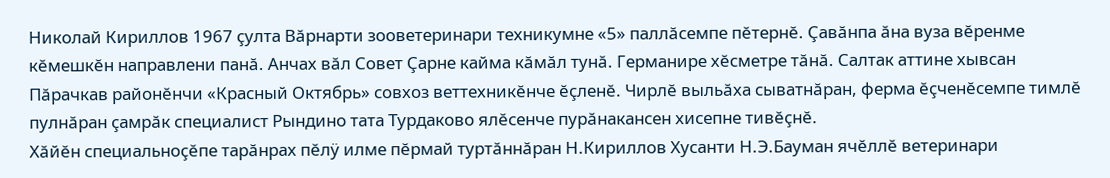Николай Кириллов 1967 çулта Вăрнарти зооветеринари техникумне «5» паллăсемпе пĕтернĕ. Çавăнпа ăна вуза вĕренме кĕмешкĕн направлени панă. Анчах вăл Совет Çарне кайма кăмăл тунă. Германире хĕсметре тăнă. Салтак аттине хывсан Пăрачкав районĕнчи «Красный Октябрь» совхоз веттехникĕнче ĕçленĕ. Чирлĕ выльăха сыватнăран, ферма ĕçченĕсемпе тимлĕ пулнăран çамрăк специалист Рындино тата Турдаково ялĕсенче пурăнакансен хисепне тивĕçнĕ.
Хăйĕн специальноçĕпе тарăнрах пĕлÿ илме пĕрмай туртăннăран Н.Кириллов Хусанти Н.Э.Бауман ячĕллĕ ветеринари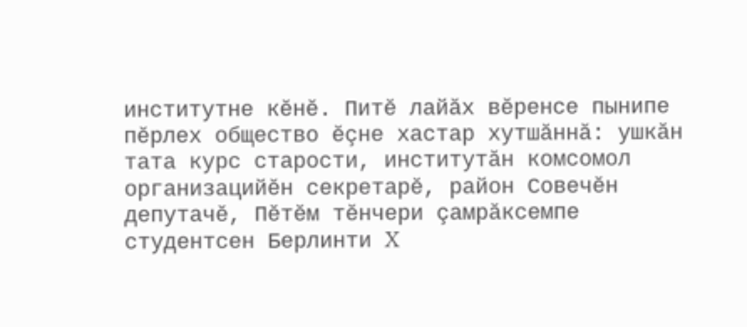институтне кĕнĕ. Питĕ лайăх вĕренсе пынипе пĕрлех общество ĕçне хастар хутшăннă: ушкăн тата курс старости, институтăн комсомол организацийĕн секретарĕ, район Совечĕн депутачĕ, Пĕтĕм тĕнчери çамрăксемпе студентсен Берлинти X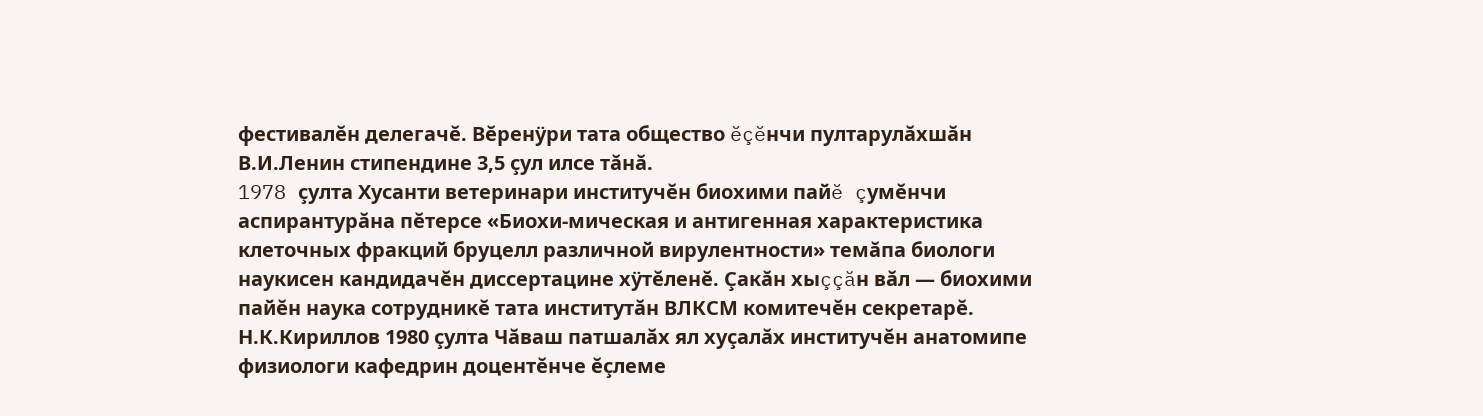фестивалĕн делегачĕ. Вĕренÿри тата общество ĕçĕнчи пултарулăхшăн В.И.Ленин стипендине 3,5 çул илсе тăнă.
1978 çулта Хусанти ветеринари институчĕн биохими пайĕ çумĕнчи аспирантурăна пĕтерсе «Биохи-мическая и антигенная характеристика клеточных фракций бруцелл различной вирулентности» темăпа биологи наукисен кандидачĕн диссертацине хÿтĕленĕ. Çакăн хыççăн вăл — биохими пайĕн наука сотрудникĕ тата институтăн ВЛКСМ комитечĕн секретарĕ.
Н.К.Кириллов 1980 çулта Чăваш патшалăх ял хуçалăх институчĕн анатомипе физиологи кафедрин доцентĕнче ĕçлеме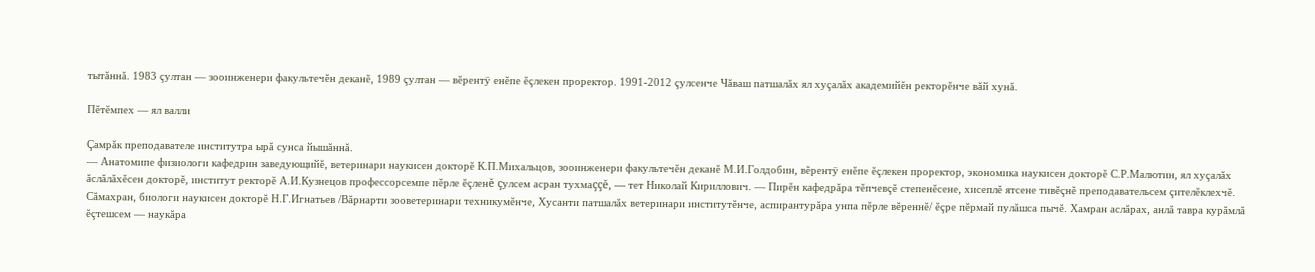тытăннă. 1983 çултан — зооинженери факультечĕн деканĕ, 1989 çултан — вĕрентÿ енĕпе ĕçлекен проректор. 1991-2012 çулсенче Чăваш патшалăх ял хуçалăх академийĕн ректорĕнче вăй хунă.

Пĕтĕмпех — ял валли

Çамрăк преподавателе институтра ырă сунса йышăннă.
— Анатомипе физиологи кафедрин заведующийĕ, ветеринари наукисен докторĕ К.П.Михальцов, зооинженери факультечĕн деканĕ М.И.Голдобин, вĕрентÿ енĕпе ĕçлекен проректор, экономика наукисен докторĕ С.Р.Малютин, ял хуçалăх ăслăлăхĕсен докторĕ, институт ректорĕ А.И.Кузнецов профессорсемпе пĕрле ĕçленĕ çулсем асран тухмаççĕ, — тет Николай Кириллович. — Пирĕн кафедрăра тĕпчевçĕ степенĕсене, хисеплĕ ятсене тивĕçнĕ преподавательсем çителĕклехчĕ. Сăмахран, биологи наукисен докторĕ Н.Г.Игнатьев /Вăрнарти зооветеринари техникумĕнче, Хусанти патшалăх ветеринари институтĕнче, аспирантурăра унпа пĕрле вĕреннĕ/ ĕçре пĕрмай пулăшса пычĕ. Хамран аслăрах, анлă тавра курăмлă ĕçтешсем — наукăра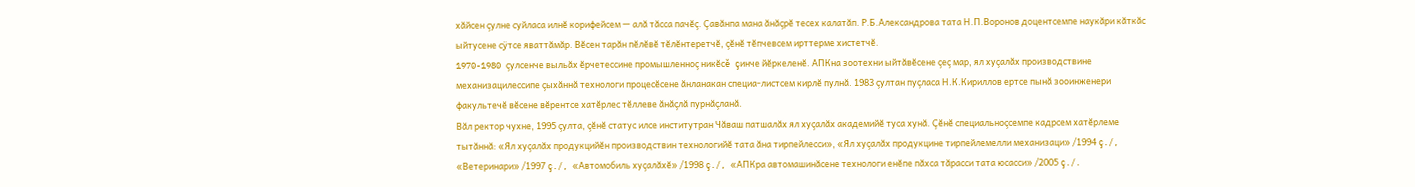хăйсен çулне суйласа илнĕ корифейсем — алă тăсса пачĕç. Çавăнпа мана ăнăçрĕ тесех калатăп. Р.Б.Александрова тата Н.П.Воронов доцентсемпе наукăри кăткăс ыйтусене сÿтсе яваттăмăр. Вĕсен тарăн пĕлĕвĕ тĕлĕнтеретчĕ, çĕнĕ тĕпчевсем ирттерме хистетчĕ.
1970-1980 çулсенче выльăх ĕрчетессине промышленноç никĕсĕ çинче йĕркеленĕ. АПКна зоотехни ыйтăвĕсене çеç мар, ял хуçалăх производствине механизацилессипе çыхăннă технологи процесĕсене ăнланакан специа-листсем кирлĕ пулнă. 1983 çултан пуçласа Н.К.Кириллов ертсе пынă зооинженери факультечĕ вĕсене вĕрентсе хатĕрлес тĕллеве ăнăçлă пурнăçланă.
Вăл ректор чухне, 1995 çулта, çĕнĕ статус илсе институтран Чăваш патшалăх ял хуçалăх академийĕ туса хунă. Çĕнĕ специальноçсемпе кадрсем хатĕрлеме тытăннă: «Ял хуçалăх продукцийĕн производствин технологийĕ тата ăна тирпейлесси», «Ял хуçалăх продукцине тирпейлемелли механизаци» /1994 ç./, «Ветеринари» /1997 ç./, «Автомобиль хуçалăхĕ» /1998 ç./, «АПКра автомашинăсене технологи енĕпе пăхса тăрасси тата юсасси» /2005 ç./.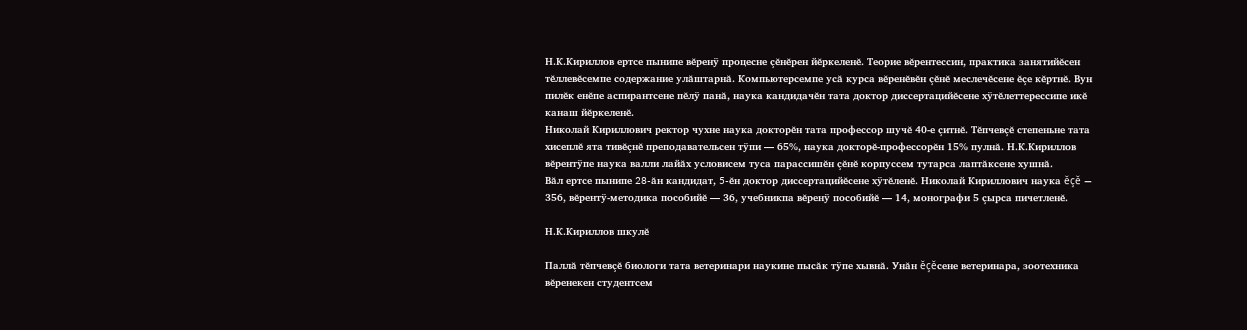Н.К.Кириллов ертсе пынипе вĕренÿ процесне çĕнĕрен йĕркеленĕ. Теорие вĕрентессин, практика занятийĕсен тĕллевĕсемпе содержание улăштарнă. Компьютерсемпе усă курса вĕренĕвĕн çĕнĕ меслечĕсене ĕçе кĕртнĕ. Вун пилĕк енĕпе аспирантсене пĕлÿ панă, наука кандидачĕн тата доктор диссертацийĕсене хÿтĕлеттерессипе икĕ канаш йĕркеленĕ.
Николай Кириллович ректор чухне наука докторĕн тата профессор шучĕ 40-е çитнĕ. Тĕпчевçĕ степеньне тата хисеплĕ ята тивĕçнĕ преподавательсен тÿпи — 65%, наука докторĕ-профессорĕн 15% пулнă. Н.К.Кириллов вĕрентÿпе наука валли лайăх условисем туса парассишĕн çĕнĕ корпуссем тутарса лаптăксене хушнă.
Вăл ертсе пынипе 28-ăн кандидат, 5-ĕн доктор диссертацийĕсене хÿтĕленĕ. Николай Кириллович наука ĕçĕ — 356, вĕрентÿ-методика пособийĕ — 36, учебникпа вĕренÿ пособийĕ — 14, монографи 5 çырса пичетленĕ.

Н.К.Кириллов шкулĕ

Паллă тĕпчевçĕ биологи тата ветеринари наукине пысăк тÿпе хывнă. Унăн ĕçĕсене ветеринара, зоотехника вĕренекен студентсем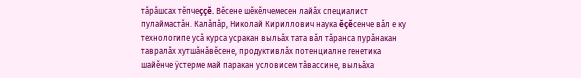тăрăшсах тĕпчеççĕ. Вĕсене шĕкĕлчемесен лайăх специалист пулаймастăн. Калăпăр, Николай Кириллович наука ĕçĕсенче вăл е ку технологипе усă курса усракан выльăх тата вăл тăранса пурăнакан тавралăх хутшăнăвĕсене, продуктивлăх потенциалне генетика шайĕнче ÿстерме май паракан условисем тăвассине, выльăха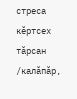стреса кĕртсех тăрсан /калăпăр,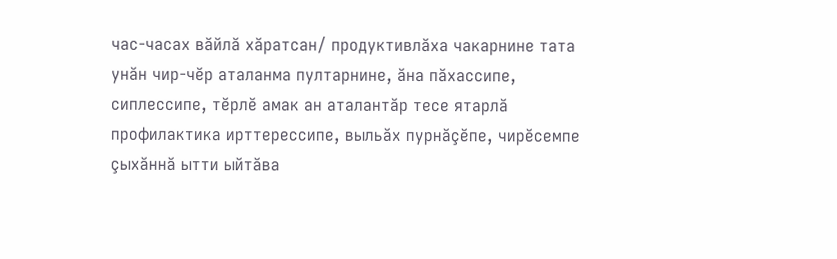час-часах вăйлă хăратсан/ продуктивлăха чакарнине тата унăн чир-чĕр аталанма пултарнине, ăна пăхассипе, сиплессипе, тĕрлĕ амак ан аталантăр тесе ятарлă профилактика ирттерессипе, выльăх пурнăçĕпе, чирĕсемпе çыхăннă ытти ыйтăва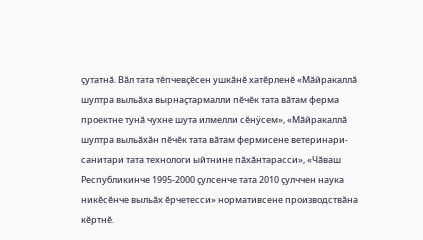çутатнă. Вăл тата тĕпчевçĕсен ушкăнĕ хатĕрленĕ «Мăйракаллă шултра выльăха вырнаçтармалли пĕчĕк тата вăтам ферма проектне тунă чухне шута илмелли сĕнÿсем», «Мăйракаллă шултра выльăхăн пĕчĕк тата вăтам фермисене ветеринари-санитари тата технологи ыйтнине пăхăнтарасси», «Чăваш Республикинче 1995-2000 çулсенче тата 2010 çулччен наука никĕсĕнче выльăх ĕрчетесси» нормативсене производствăна кĕртнĕ.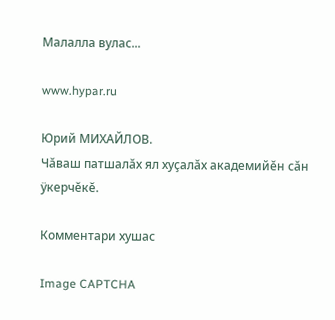Малалла вулас...

www.hypar.ru

Юрий МИХАЙЛОВ.
Чăваш патшалăх ял хуçалăх академийĕн сăн ÿкерчĕкĕ.

Комментари хушас

Image CAPTCHA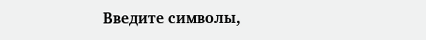Введите символы,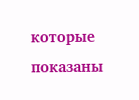которые показаны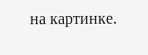на картинке.